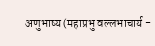अणुभाष्य (महाप्रभु वल्लभाचार्य -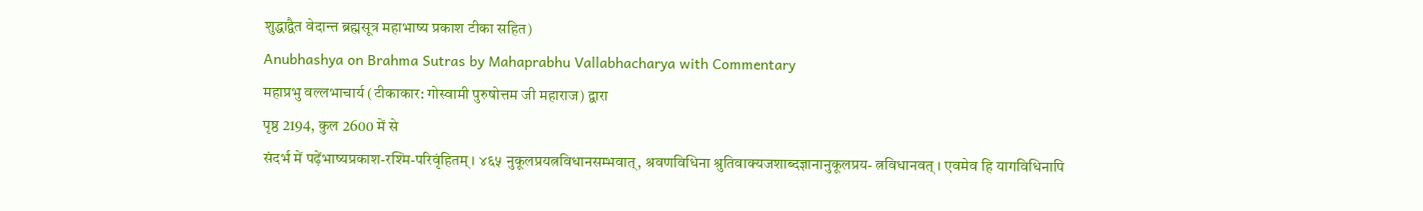शुद्धाद्वैत वेदान्त ब्रह्मसूत्र महाभाष्य प्रकाश टीका सहित)
Anubhashya on Brahma Sutras by Mahaprabhu Vallabhacharya with Commentary
महाप्रभु वल्लभाचार्य (टीकाकार: गोस्वामी पुरुषोत्तम जी महाराज) द्वारा
पृष्ठ 2194, कुल 2600 में से
संदर्भ में पढ़ेंभाष्यप्रकाश-रश्मि-परिवृंहितम् । ४६५ नुकूलप्रयत्नविधानसम्भवात्, श्रवणविधिना श्रुतिवाक्यजशाब्दज्ञानानुकूलप्रय- त्नविधानवत् । एवमेव हि यागविधिनापि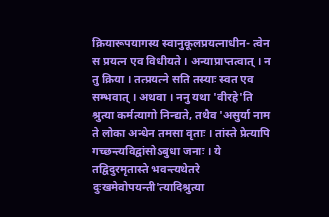क्रियारूपयागस्य स्वानुकूलप्रयत्नाधीन- त्वेन स प्रयत्न एव विधीयते । अन्याप्राप्तत्वात् । न तु क्रिया । तत्प्रयत्ने सति तस्याः स्वत एव सम्भवात् । अथवा । ननु यथा 'वीरहे'ति श्रुत्या कर्मत्यागो निन्द्यते, तथैव 'असुर्या नाम ते लोका अन्धेन तमसा वृताः । तांस्ते प्रेत्यापि गच्छन्त्यविद्वांसोऽबुधा जनाः । ये तद्विदुरमृतास्ते भवन्त्यथेतरे दुःखमेवोपयन्ती'त्यादिश्रुत्या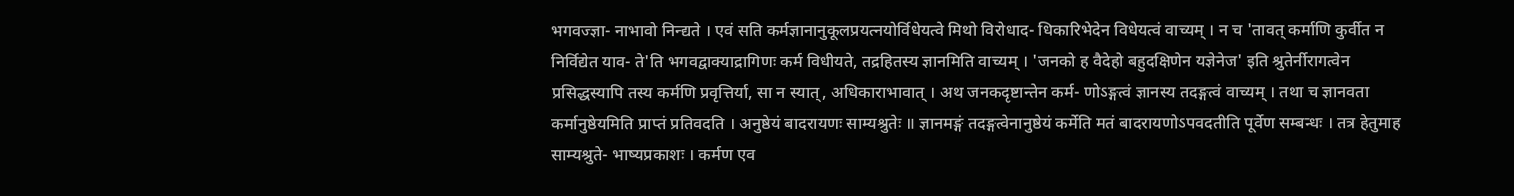भगवज्ज्ञा- नाभावो निन्द्यते । एवं सति कर्मज्ञानानुकूलप्रयत्नयोर्विधेयत्वे मिथो विरोधाद- धिकारिभेदेन विधेयत्वं वाच्यम् । न च 'तावत् कर्माणि कुर्वीत न निर्विद्येत याव- ते'ति भगवद्वाक्याद्रागिणः कर्म विधीयते, तद्रहितस्य ज्ञानमिति वाच्यम् । 'जनको ह वैदेहो बहुदक्षिणेन यज्ञेनेज' इति श्रुतेर्नीरागत्वेन प्रसिद्धस्यापि तस्य कर्मणि प्रवृत्तिर्या, सा न स्यात्, अधिकाराभावात् । अथ जनकदृष्टान्तेन कर्म- णोऽङ्गत्वं ज्ञानस्य तदङ्गत्वं वाच्यम् । तथा च ज्ञानवता कर्मानुष्ठेयमिति प्राप्तं प्रतिवदति । अनुष्ठेयं बादरायणः साम्यश्रुतेः ॥ ज्ञानमङ्गं तदङ्गत्वेनानुष्ठेयं कर्मेति मतं बादरायणोऽपवदतीति पूर्वेण सम्बन्धः । तत्र हेतुमाह साम्यश्रुते- भाष्यप्रकाशः । कर्मण एव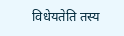विधेयतेति तस्य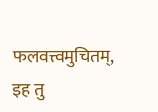फलवत्त्वमुचितम्, इह तु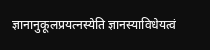ज्ञानानुकूलप्रयत्नस्येति ज्ञानस्याविधेयत्वं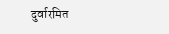दुर्वारमित